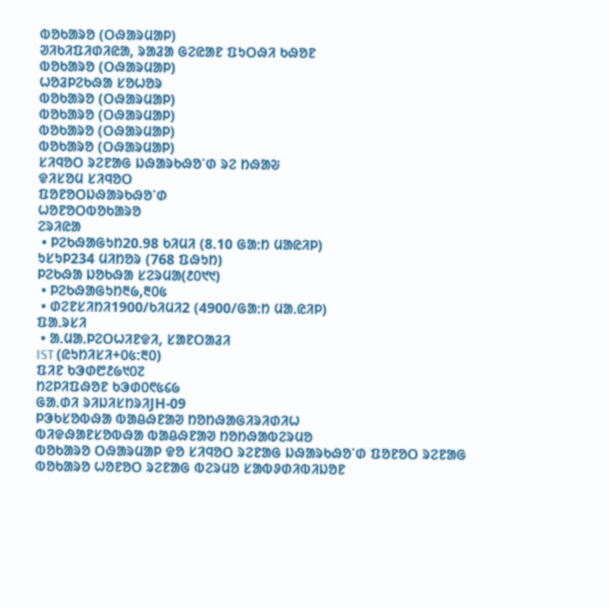ᱵᱚᱠᱟᱨᱚ (ᱛᱷᱟᱨᱢᱟᱞ)
ᱣᱤᱠᱤᱯᱤᱰᱤᱭᱟ, ᱨᱟᱲᱟ ᱜᱮᱭᱟᱱ ᱯᱩᱛᱷᱤ ᱠᱷᱚᱱ
ᱵᱚᱠᱟᱨᱚ (ᱛᱷᱟᱨᱢᱟᱞ)
ᱦᱚᱲᱞᱮᱠᱷᱟ ᱥᱚᱦᱚᱨ
ᱵᱚᱠᱟᱨᱚ (ᱛᱷᱟᱨᱢᱟᱞ)
ᱵᱚᱠᱟᱨᱚ (ᱛᱷᱟᱨᱢᱟᱞ)
ᱵᱚᱠᱟᱨᱚ (ᱛᱷᱟᱨᱢᱟᱞ)
ᱵᱚᱠᱟᱨᱚ (ᱛᱷᱟᱨᱢᱟᱞ)
ᱥᱤᱧᱚᱛ ᱨᱮᱱᱟᱜ ᱡᱷᱟᱨᱠᱷᱚᱸᱰ ᱨᱮ ᱴᱷᱟᱶ
ᱫᱤᱥᱚᱢ ᱥᱤᱧᱚᱛ
ᱯᱚᱱᱚᱛᱡᱷᱟᱨᱠᱷᱚᱸᱰ
ᱦᱚᱱᱚᱛᱵᱚᱠᱟᱨᱚ
ᱮᱨᱤᱭᱟ
 • ᱞᱮᱠᱷᱟᱜᱩᱴ20.98 ᱠᱤᱢᱤ (8.10 ᱜᱟᱺᱴ ᱢᱟᱭᱤᱞ)
ᱩᱥᱩᱞ234 ᱢᱤᱴᱚᱨ (768 ᱯᱷᱩᱴ)
ᱞᱮᱠᱷᱟ ᱡᱚᱠᱷᱟ ᱥᱮᱨᱢᱟ(᱒᱐᱑᱑)
 • ᱞᱮᱠᱷᱟᱜᱩᱴ᱓᱙,᱓᱐᱕
 • ᱰᱮᱱᱥᱤᱴᱤ1900/ᱠᱤᱢᱤ2 (4900/ᱜᱟᱺᱴ ᱢᱟᱹᱭᱤᱞ)
ᱯᱟᱹᱨᱥᱤ
 • ᱟᱹᱢᱟᱹᱞᱮᱛᱦᱤᱱᱫᱤ, ᱥᱟᱱᱛᱟᱲᱤ
IST (ᱭᱩᱴᱤᱥᱤ+᱐᱕:᱓᱐)
ᱯᱤᱱ ᱠᱳᱰ᱘᱒᱙᱑᱐᱗
ᱴᱮᱞᱤᱯᱷᱚᱱ ᱠᱳᱰ᱐᱖᱕᱔᱙
ᱜᱟᱹᱰᱤ ᱨᱤᱡᱤᱥᱴᱨᱤJH-09
ᱞᱳᱠᱥᱚᱵᱷᱟ ᱵᱟᱪᱷᱱᱟᱣ ᱴᱚᱴᱷᱟᱜᱤᱨᱤᱰᱤᱦ
ᱵᱤᱫᱷᱟᱱᱥᱚᱵᱷᱟ ᱵᱟᱪᱷᱱᱟᱣ ᱴᱚᱴᱷᱟᱵᱮᱨᱢᱚ
ᱵᱚᱠᱟᱨᱚ ᱛᱷᱟᱨᱢᱟᱞ ᱫᱚ ᱥᱤᱧᱚᱛ ᱨᱮᱱᱟᱜ ᱡᱷᱟᱨᱠᱷᱚᱸᱰ ᱯᱚᱱᱚᱛ ᱨᱮᱱᱟᱜ ᱵᱚᱠᱟᱨᱚ ᱦᱚᱱᱚᱛ ᱨᱮᱱᱟᱜ ᱵᱮᱨᱢᱚ ᱥᱟᱵᱽᱰᱤᱵᱤᱡᱚᱱ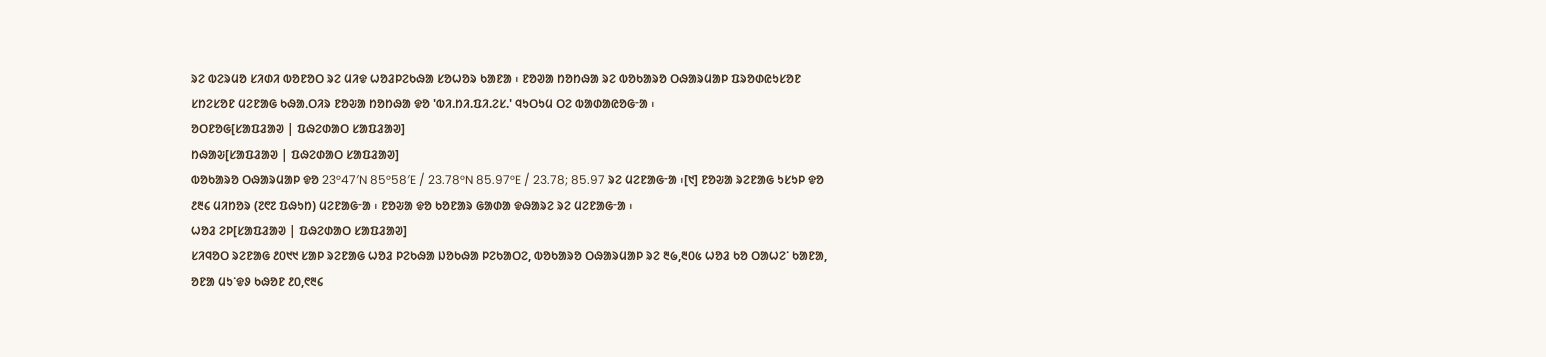ᱨᱮ ᱵᱮᱨᱢᱚ ᱥᱤᱰᱤ ᱵᱚᱱᱚᱛ ᱨᱮ ᱢᱤᱫ ᱦᱚᱲᱞᱮᱠᱷᱟ ᱥᱚᱦᱚᱨ ᱠᱟᱱᱟ ᱾ ᱱᱚᱣᱟ ᱴᱚᱴᱷᱟ ᱨᱮ ᱵᱚᱠᱟᱨᱚ ᱛᱷᱟᱨᱢᱟᱞ ᱯᱨᱚᱰᱭᱩᱥᱚᱱ ᱥᱴᱮᱥᱚᱱ ᱢᱮᱱᱟᱜ ᱠᱷᱟᱹᱛᱤᱨ ᱱᱚᱶᱟ ᱴᱚᱴᱷᱟ ᱫᱚ 'ᱵᱤ.ᱴᱤ.ᱯᱤ.ᱮᱥ.' ᱧᱩᱛᱩᱢ ᱛᱮ ᱵᱟᱰᱟᱭᱚᱜᱼᱟ ᱾
ᱚᱛᱱᱚᱜ[ᱥᱟᱯᱲᱟᱣ | ᱯᱷᱮᱰᱟᱛ ᱥᱟᱯᱲᱟᱣ]
ᱴᱷᱟᱶ[ᱥᱟᱯᱲᱟᱣ | ᱯᱷᱮᱰᱟᱛ ᱥᱟᱯᱲᱟᱣ]
ᱵᱚᱠᱟᱨᱚ ᱛᱷᱟᱨᱢᱟᱞ ᱫᱚ 23°47′N 85°58′E / 23.78°N 85.97°E / 23.78; 85.97 ᱨᱮ ᱢᱮᱱᱟᱜᱼᱟ ᱾[᱑] ᱱᱚᱶᱟ ᱨᱮᱱᱟᱜ ᱩᱥᱩᱞ ᱫᱚ ᱒᱓᱔ ᱢᱤᱴᱚᱨ (᱗᱖᱗ ᱯᱷᱩᱴ) ᱢᱮᱱᱟᱜᱼᱟ ᱾ ᱱᱚᱶᱟ ᱫᱚ ᱠᱚᱱᱟᱨ ᱜᱟᱰᱟ ᱫᱷᱟᱨᱮ ᱨᱮ ᱢᱮᱱᱟᱜᱼᱟ ᱾
ᱦᱚᱲ ᱮᱞ[ᱥᱟᱯᱲᱟᱣ | ᱯᱷᱮᱰᱟᱛ ᱥᱟᱯᱲᱟᱣ]
ᱥᱤᱧᱚᱛ ᱨᱮᱱᱟᱜ ᱒᱐᱑᱑ ᱥᱟᱞ ᱨᱮᱱᱟᱜ ᱦᱚᱲ ᱞᱮᱠᱷᱟ ᱡᱚᱠᱷᱟ ᱞᱮᱠᱟᱛᱮ, ᱵᱚᱠᱟᱨᱚ ᱛᱷᱟᱨᱢᱟᱞ ᱨᱮ ᱓᱙,᱓᱐᱕ ᱦᱚᱲ ᱠᱚ ᱛᱟᱦᱮᱸ ᱠᱟᱱᱟ, ᱚᱱᱟ ᱢᱩᱸᱫᱽ ᱠᱷᱚᱱ ᱒᱐,᱖᱓᱔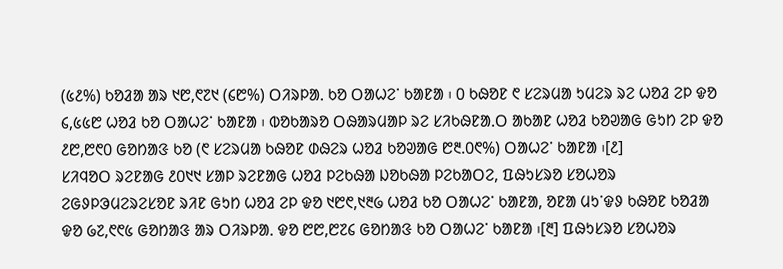(᱕᱒%) ᱠᱚᱲᱟ ᱟᱨ ᱑᱘,᱖᱗᱑ (᱔᱘%) ᱛᱤᱨᱞᱟᱹ ᱠᱚ ᱛᱟᱦᱮᱸ ᱠᱟᱱᱟ ᱾ ᱐ ᱠᱷᱚᱱ ᱖ ᱥᱮᱨᱢᱟ ᱩᱢᱮᱨ ᱨᱮ ᱦᱚᱲ ᱮᱞ ᱫᱚ ᱔,᱕᱕᱘ ᱦᱚᱲ ᱠᱚ ᱛᱟᱦᱮᱸ ᱠᱟᱱᱟ ᱾ ᱵᱚᱠᱟᱨᱚ ᱛᱷᱟᱨᱢᱟᱞ ᱨᱮ ᱥᱤᱠᱷᱱᱟᱹᱛ ᱟᱠᱟᱱ ᱦᱚᱲ ᱠᱚᱣᱟᱜ ᱜᱩᱴ ᱮᱞ ᱫᱚ ᱒᱘,᱘᱖᱐ ᱜᱚᱴᱟᱝ ᱠᱚ (᱖ ᱥᱮᱨᱢᱟ ᱠᱷᱚᱱ ᱰᱷᱮᱨ ᱦᱚᱲ ᱠᱚᱣᱟᱜ ᱘᱓.᱐᱖%) ᱛᱟᱦᱮᱸ ᱠᱟᱱᱟ ᱾[᱒]
ᱥᱤᱧᱚᱛ ᱨᱮᱱᱟᱜ ᱒᱐᱑᱑ ᱥᱟᱞ ᱨᱮᱱᱟᱜ ᱦᱚᱲ ᱞᱮᱠᱷᱟ ᱡᱚᱠᱷᱟ ᱞᱮᱠᱟᱛᱮ, ᱯᱷᱩᱥᱨᱚ ᱥᱚᱦᱚᱨ ᱮᱜᱽᱞᱳᱢᱮᱨᱮᱥᱚᱱ ᱨᱤᱱ ᱜᱩᱴ ᱦᱚᱲ ᱮᱞ ᱫᱚ ᱑᱘᱖,᱑᱓᱙ ᱦᱚᱲ ᱠᱚ ᱛᱟᱦᱮᱸ ᱠᱟᱱᱟ, ᱚᱱᱟ ᱢᱩᱸᱫᱽ ᱠᱷᱚᱱ ᱠᱚᱲᱟ ᱫᱚ ᱙᱗,᱖᱖᱕ ᱜᱚᱴᱟᱝ ᱟᱨ ᱛᱤᱨᱞᱟᱹ ᱫᱚ ᱘᱘,᱘᱗᱔ ᱜᱚᱴᱟᱝ ᱠᱚ ᱛᱟᱦᱮᱸ ᱠᱟᱱᱟ ᱾[᱓] ᱯᱷᱩᱥᱨᱚ ᱥᱚᱦᱚᱨ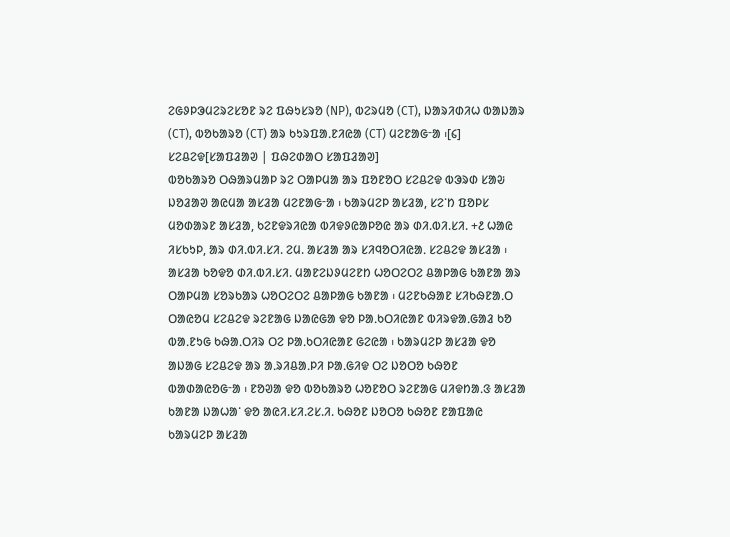ᱮᱜᱽᱞᱳᱢᱮᱨᱮᱥᱚᱱ ᱨᱮ ᱯᱷᱩᱥᱨᱚ (NP), ᱵᱮᱨᱢᱚ (CT), ᱡᱟᱨᱤᱰᱤᱦ ᱵᱟᱡᱟᱨ (CT), ᱵᱚᱠᱟᱨᱚ (CT) ᱟᱨ ᱠᱩᱨᱯᱟᱹᱱᱤᱭᱟ (CT) ᱢᱮᱱᱟᱜᱼᱟ ᱾[᱔]
ᱥᱮᱪᱮᱫ[ᱥᱟᱯᱲᱟᱣ | ᱯᱷᱮᱰᱟᱛ ᱥᱟᱯᱲᱟᱣ]
ᱵᱚᱠᱟᱨᱚ ᱛᱷᱟᱨᱢᱟᱞ ᱨᱮ ᱛᱟᱞᱢᱟ ᱟᱨ ᱯᱚᱱᱚᱛ ᱥᱮᱪᱮᱫ ᱵᱳᱨᱰ ᱥᱟᱶ ᱡᱚᱲᱟᱣ ᱟᱭᱢᱟ ᱟᱥᱲᱟ ᱢᱮᱱᱟᱜᱼᱟ ᱾ ᱠᱟᱨᱢᱮᱞ ᱟᱥᱲᱟ, ᱥᱮᱸᱴ ᱯᱚᱞᱥ ᱢᱚᱰᱟᱨᱱ ᱟᱥᱲᱟ, ᱠᱮᱱᱫᱨᱤᱭᱟ ᱵᱤᱫᱽᱭᱟᱞᱚᱭ ᱟᱨ ᱰᱤ.ᱵᱤ.ᱥᱤ. +᱒ ᱦᱟᱭ ᱤᱥᱠᱩᱞ, ᱟᱨ ᱰᱤ.ᱵᱤ.ᱥᱤ. ᱮᱢ. ᱟᱥᱲᱟ ᱟᱨ ᱥᱤᱧᱚᱛᱤᱭᱟᱹ ᱥᱮᱪᱮᱫ ᱟᱥᱲᱟ ᱾ ᱟᱥᱲᱟ ᱠᱚᱫᱚ ᱰᱤ.ᱵᱤ.ᱥᱤ. ᱢᱟᱱᱮᱡᱽᱢᱮᱱᱴ ᱦᱚᱛᱮᱛᱮ ᱪᱟᱞᱟᱜ ᱠᱟᱱᱟ ᱟᱨ ᱛᱟᱞᱢᱟ ᱥᱚᱨᱠᱟᱨ ᱦᱚᱛᱮᱛᱮ ᱪᱟᱞᱟᱜ ᱠᱟᱱᱟ ᱾ ᱢᱮᱱᱠᱷᱟᱱ ᱥᱤᱠᱷᱱᱟᱹᱛ ᱛᱟᱭᱚᱢ ᱥᱮᱪᱮᱫ ᱨᱮᱱᱟᱜ ᱡᱟᱭᱜᱟ ᱫᱚ ᱞᱟᱹᱠᱛᱤᱭᱟᱱ ᱵᱤᱨᱫᱟᱹᱜᱟᱲ ᱠᱚ ᱵᱟᱹᱱᱩᱜ ᱠᱷᱟᱹᱛᱤᱨ ᱛᱮ ᱞᱟᱹᱠᱛᱤᱭᱟᱱ ᱜᱮᱭᱟ ᱾ ᱠᱟᱨᱢᱮᱞ ᱟᱥᱲᱟ ᱫᱚ ᱟᱡᱟᱜ ᱥᱮᱪᱮᱫ ᱟᱨ ᱟᱹᱨᱤᱪᱟᱹᱞᱤ ᱞᱟᱹᱜᱤᱫ ᱛᱮ ᱡᱚᱛᱚ ᱠᱷᱚᱱ ᱵᱟᱰᱟᱭᱚᱜᱼᱟ ᱾ ᱱᱚᱣᱟ ᱫᱚ ᱵᱚᱠᱟᱨᱚ ᱦᱚᱱᱚᱛ ᱨᱮᱱᱟᱜ ᱢᱤᱫᱴᱟᱹᱝ ᱟᱥᱲᱟ ᱠᱟᱱᱟ ᱡᱟᱦᱟᱸ ᱫᱚ ᱟᱭᱤ.ᱥᱤ.ᱮᱥ.ᱤ. ᱠᱷᱚᱱ ᱡᱚᱛᱚ ᱠᱷᱚᱱ ᱱᱟᱯᱟᱭ ᱠᱟᱨᱢᱮᱞ ᱟᱥᱲᱟ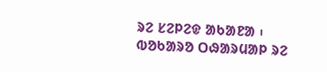ᱨᱮ ᱥᱮᱞᱮᱫ ᱟᱠᱟᱱᱟ ᱾
ᱵᱚᱠᱟᱨᱚ ᱛᱷᱟᱨᱢᱟᱞ ᱨᱮ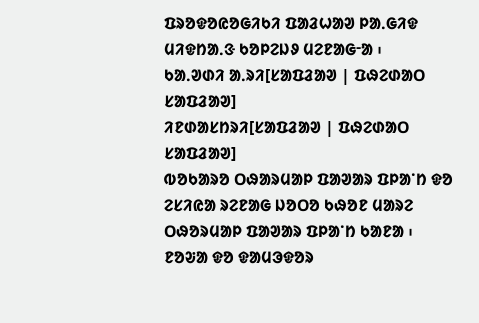ᱯᱨᱚᱫᱚᱭᱚᱜᱤᱠᱤ ᱯᱟᱲᱦᱟᱣ ᱞᱟᱹᱜᱤᱫ ᱢᱤᱫᱴᱟᱹᱝ ᱠᱚᱞᱮᱡᱽ ᱢᱮᱱᱟᱜᱼᱟ ᱾
ᱠᱟᱹᱣᱰᱤ ᱟᱹᱨᱤ[ᱥᱟᱯᱲᱟᱣ | ᱯᱷᱮᱰᱟᱛ ᱥᱟᱯᱲᱟᱣ]
ᱤᱱᱰᱟᱥᱴᱨᱤ[ᱥᱟᱯᱲᱟᱣ | ᱯᱷᱮᱰᱟᱛ ᱥᱟᱯᱲᱟᱣ]
ᱵᱚᱠᱟᱨᱚ ᱛᱷᱟᱨᱢᱟᱞ ᱯᱟᱣᱟᱨ ᱯᱞᱟᱸᱴ ᱫᱚ ᱮᱥᱤᱭᱟ ᱨᱮᱱᱟᱜ ᱡᱚᱛᱚ ᱠᱷᱚᱱ ᱢᱟᱨᱮ ᱛᱷᱚᱨᱢᱟᱞ ᱯᱟᱣᱟᱨ ᱯᱞᱟᱸᱴ ᱠᱟᱱᱟ ᱾ ᱱᱚᱶᱟ ᱫᱚ ᱫᱟᱢᱳᱫᱚᱨ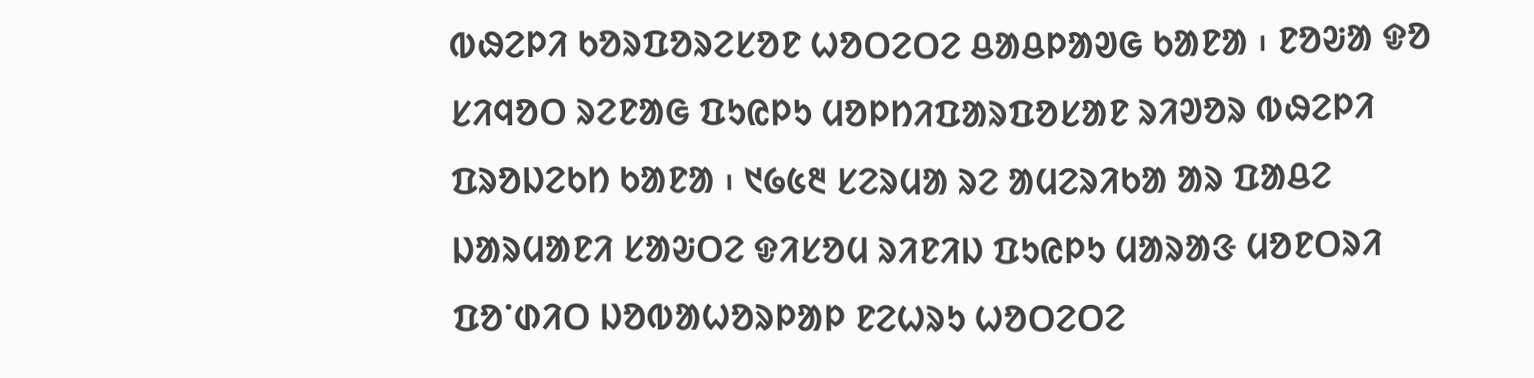ᱵᱷᱮᱞᱤ ᱠᱚᱨᱯᱚᱨᱮᱥᱚᱱ ᱦᱚᱛᱮᱛᱮ ᱪᱟᱪᱞᱟᱣᱜ ᱠᱟᱱᱟ ᱾ ᱱᱚᱶᱟ ᱫᱚ ᱥᱤᱧᱚᱛ ᱨᱮᱱᱟᱜ ᱯᱩᱭᱞᱩ ᱢᱚᱞᱴᱤᱯᱟᱨᱯᱚᱥᱟᱱ ᱨᱤᱣᱚᱨ ᱵᱷᱮᱞᱤ ᱯᱨᱚᱡᱮᱠᱴ ᱠᱟᱱᱟ ᱾ ᱑᱙᱕᱓ ᱥᱮᱨᱢᱟ ᱨᱮ ᱟᱢᱮᱨᱤᱠᱟ ᱟᱨ ᱯᱟᱪᱮ ᱡᱟᱨᱢᱟᱱᱤ ᱥᱟᱶᱛᱮ ᱫᱤᱥᱚᱢ ᱨᱤᱱᱤᱡ ᱯᱩᱭᱞᱩ ᱢᱟᱨᱟᱝ ᱢᱚᱱᱛᱨᱤ ᱯᱚᱸᱰᱤᱛ ᱡᱚᱵᱟᱦᱚᱨᱞᱟᱞ ᱱᱮᱦᱨᱩ ᱦᱚᱛᱮᱛᱮ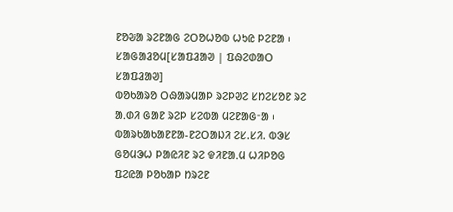ᱱᱚᱶᱟ ᱨᱮᱱᱟᱜ ᱮᱛᱚᱦᱚᱵ ᱦᱩᱭ ᱞᱮᱱᱟ ᱾
ᱥᱟᱜᱟᱲᱚᱢ[ᱥᱟᱯᱲᱟᱣ | ᱯᱷᱮᱰᱟᱛ ᱥᱟᱯᱲᱟᱣ]
ᱵᱚᱠᱟᱨᱚ ᱛᱷᱟᱨᱢᱟᱞ ᱨᱮᱞᱣᱮ ᱥᱴᱮᱥᱚᱱ ᱨᱮ ᱟᱹᱰᱤ ᱜᱟᱱ ᱨᱮᱞ ᱥᱮᱵᱟ ᱢᱮᱱᱟᱜᱼᱟ ᱾ ᱵᱟᱨᱠᱟᱠᱟᱱᱱᱟ-ᱱᱮᱛᱟᱡᱤ ᱮᱥ.ᱥᱤ. ᱵᱳᱥ ᱜᱚᱢᱳᱦ ᱞᱟᱭᱤᱱ ᱨᱮ ᱫᱤᱱᱟᱹᱢ ᱦᱤᱞᱚᱜ ᱯᱮᱭᱟ ᱞᱚᱠᱟᱞ ᱴᱨᱮᱱ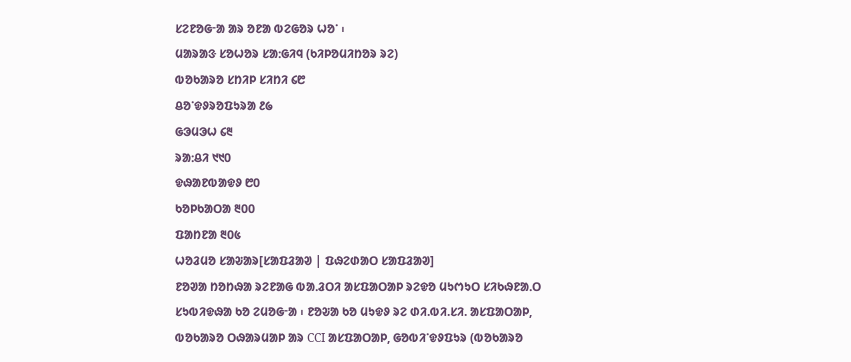ᱥᱮᱱᱚᱜᱼᱟ ᱟᱨ ᱚᱱᱟ ᱵᱮᱜᱚᱨ ᱦᱚᱸ ᱾
ᱢᱟᱨᱟᱝ ᱥᱚᱦᱚᱨ ᱥᱟᱺᱜᱤᱧ (ᱠᱤᱞᱚᱢᱤᱴᱚᱨ ᱨᱮ)
ᱵᱚᱠᱟᱨᱚ ᱥᱴᱤᱞ ᱥᱤᱴᱤ ᱔᱘
ᱪᱚᱸᱫᱽᱨᱚᱯᱩᱨᱟ ᱒᱙
ᱜᱳᱢᱳᱦ ᱔᱓
ᱨᱟᱺᱪᱤ ᱑᱑᱐
ᱫᱷᱟᱱᱵᱟᱫᱽ ᱘᱐
ᱠᱚᱞᱠᱟᱛᱟ ᱓᱐᱐
ᱯᱟᱴᱱᱟ ᱓᱐᱕
ᱦᱚᱲᱢᱚ ᱥᱟᱶᱟᱨ[ᱥᱟᱯᱲᱟᱣ | ᱯᱷᱮᱰᱟᱛ ᱥᱟᱯᱲᱟᱣ]
ᱱᱚᱣᱟ ᱴᱚᱴᱷᱟ ᱨᱮᱱᱟᱜ ᱵᱟᱹᱲᱛᱤ ᱟᱥᱯᱟᱛᱟᱞ ᱨᱮᱫᱚ ᱢᱩᱬᱩᱛ ᱥᱤᱠᱷᱱᱟᱹᱛ ᱥᱩᱵᱤᱫᱷᱟ ᱠᱚ ᱮᱢᱚᱜᱼᱟ ᱾ ᱱᱚᱶᱟ ᱠᱚ ᱢᱩᱫᱽ ᱨᱮ ᱰᱤ.ᱵᱤ.ᱥᱤ. ᱟᱥᱯᱟᱛᱟᱞ, ᱵᱚᱠᱟᱨᱚ ᱛᱷᱟᱨᱢᱟᱞ ᱟᱨ CCI ᱟᱥᱯᱟᱛᱟᱞ, ᱜᱚᱵᱤᱸᱫᱽᱯᱩᱨ (ᱵᱚᱠᱟᱨᱚ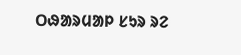ᱛᱷᱟᱨᱢᱟᱞ ᱥᱩᱨ ᱨᱮ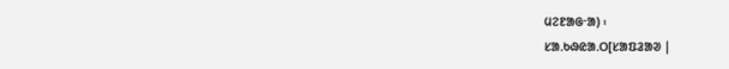ᱢᱮᱱᱟᱜᱼᱟ) ᱾
ᱥᱟᱹᱠᱷᱭᱟᱹᱛ[ᱥᱟᱯᱲᱟᱣ |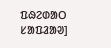ᱯᱷᱮᱰᱟᱛ ᱥᱟᱯᱲᱟᱣ]